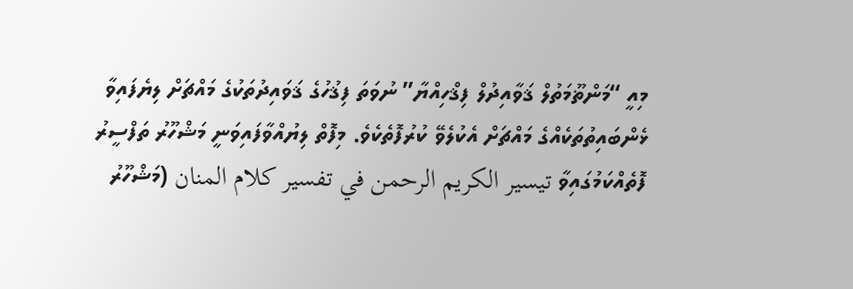މިއީ “މަންޡޫމަތުލް ޤަވާއިދުލް ފިޤްހިއްޔާ” ނުވަތަ ފިޤުހުގެ ޤަވައިދުތަކުގެ މައްޗަށް ލިޔެފައިވާ ޅެންބައިތުތަކެއްގެ މައްޗަށް އެކުލެވޭ ކުރުފޮތެކެވެ. މިފޮތް ލިޔުއްވާފައިވަނީ މަޝްހޫރު ތަފްސީރު ފޮތެއްކަމުގައިވާ تيسير الكريم الرحمن في تفسير كلام المنان (މަޝްހޫރު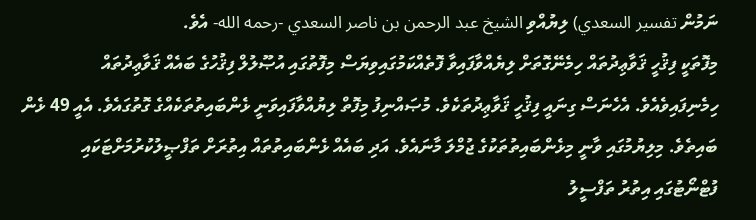ނަމުން تفسير السعدي) ލިޔުއްވި الشيخ عبد الرحمن بن ناصر السعدي -رحمه الله- އެވެ.
މިފޮތަކީ ފިޤުހީ ޤަވާޢިދުތައް ހިމެނޭގޮތަށް ލިޔެއްވާފައިވާ ފޮތެއްކަމުގައިވިޔަސް މިފޮތުގައި އުޞޫލުލް ފިޤުހުގެ ބައެއް ޤަވާޢިދުތައް ހިމެނިފައިވެއެވެ. އެހެނަސް ގިނައީ ފިޤުހީ ޤަވާޢިދުތަކެވެ. މުޞައްނިފު މިފޮތް ލިޔުއްވާފައިވަނީ ޅެންބައިތުތަކެއްގެ ގޮތުގައެވެ. އެއީ 49 ޅެން ބައިތެވެ. މިލިޔުމުގައި ވާނީ މިޅެންބައިތުތަކުގެ ޖުމްލަ މާނައެވެ. އަދި ބައެއް ޅެންބައިތުތައް އިތުރަށް ތަފްޞީލުކުރުމަށްޓަކައި ފުޓްނޯޓުގައި އިތުރު ތަފްސީލު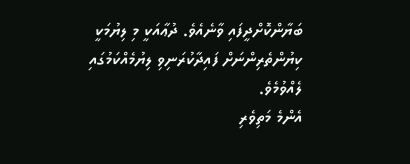ބަޔާންކޮށްދީފައި ވާނެއެވެ. ދުޢާއަކީ މި ލިޔުމަކީ ކިޔުންތެރިންނަށް ފައިދާކުރަނިވި ލިޔުމެއްކަމުގައި ލެއްވުމެވެ.
އެންމެ މަތިވެރި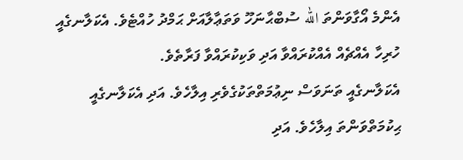އެންމެ އޯގާވަންތަ الله ސުބްޙާނަހޫ ވަތަޢާލާއަށް ޙަމްދު ހުއްޓެވެ. އެކަލާނގެއީ ހުރިހާ އެއްޗެއް އެއްކުރައްވާ އަދި ވަކިކުރައްވާ ފަރާތެވެ.
އެކަލާނގެއީ ތަނަވަސް ނިޢުމަތްތަކުގެވެރި އިލާހެވެ. އަދި އެކަލާނގެއީ ޙިކުމަތްވަންތަ އިލާހެވެ. އަދި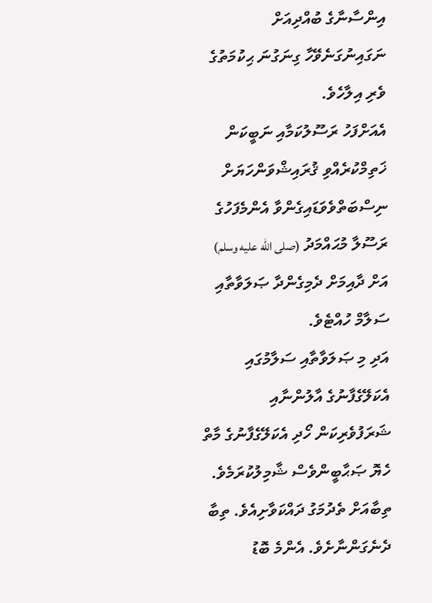އިންސާނާގެ ބުއްދިއަށް ނަގައިނުގަނެވޭހާ ގިނަގުނަ ޙިކުމަތުގެ ވެރި އިލާހެވެ.
އެއަށްފަހު ރަސޫލުކަމާއި ނަބީކަން ޚަތިމްކުރެއްވި ޤުރައިޝްވަންހަޔަށް ނިސްބަތްވެވަޑައިގެންވާ އެންމެފަހުގެ ރަސޫލާ މުޙައްމަދު (صلى الله عليه وسلم) އަށް ދާއިމަށް ދެމިގެންދާ ޞަލަވާތާއި ސަލާމް ހުއްޓެވެ.
އަދި މި ޞަލަވާތާއި ސަލާމުގައި އެކަލޭގެފާނުގެ އާލުންނާއި ޝަރަފުވެރިކަން ހޯދި އެކަލޭގެފާނުގެ މާތް ހެޔޮ ޞަޙާބީންވެސް ޝާމިލުކުރަމެވެ.
ތިބާއަށް ތެދުމަގު ދައްކަވާށިއެވެ. ތިބާ ދެނެގަންނާށެވެ. އެންމެ ބޮޑު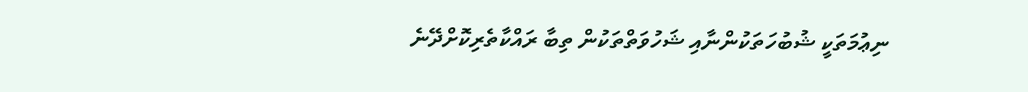ނިޢުމަތަކީ ޝުބުހަތަކުންނާއި ޝަހުވަތްތަކުން ތިބާ ރައްކާތެރިކޮށްދޭނެ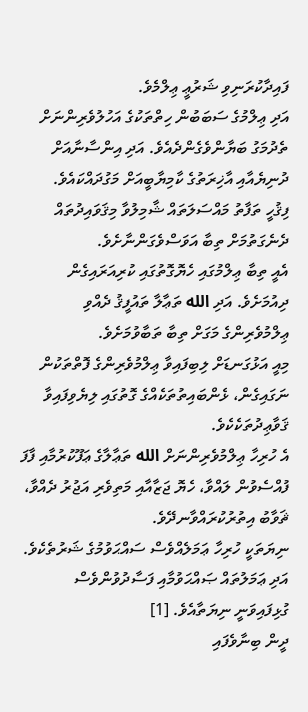ފައިދާކުރަނިވި ޝަރުޢީ ޢިލްމެވެ.
އަދި ޢިލްމުގެ ސަބަބުން ހިތްތަކުގެ އަހުލުވެރިންނަށް ތެދުމަގު ބަޔާންވެގެންދެއެވެ. އަދި އިންސާނާއަށް ދުނިޔެއާއި އާޚިރަތުގެ ކާމިޔާބީއަށް މަގުދައްކައެވެ.
ފިޤުހީ ތަފާތު މައްސަލަތައް ޝާމިލުވާ މިޤަވައިދުތައް ދެނެގަތުމަށް ތިބާ އަވަސްވެގަންނާށެވެ.
އެއީ ތިބާ ޢިލްމުގައި ހެޔޮގޮތުގައި ކުރިއަރައިގެން ދިއުމަށެވެ. އަދި الله ތަޢާލާ ތައުފީޤު ދެއްވި ޢިލްމުވެރިންގެ މަގަށް ތިބާ ތަބާވުމަށެވެ.
މިއީ އަޅުގަނޑަށް ލިބިފައިވާ ޢިލްމުވެރިންގެ ފޮތްތަކުން ނަގައިގެން، ޅެންބައިތުތަކެއްގެ ގޮތުގައި ލިޔެވިފައިވާ ޤަވާޢިދުތަކެކެވެ.
އެ ހުރިހާ ޢިލްމުވެރިންނަށް الله ތަޢާލާގެ ޢަފޫކުރުމާއި ފާފަ ފުއްސެވުން ލައްވާ، ހެޔޮ ޖަޒާއާއި މަތިވެރި އަޖުރު ދެއްވާ، ޘަވާބު އިތުރުކުރައްވާނދޭވެ.
ނިޔަތަކީ ހުރިހާ ޢަމަލެއްވެސް ސައްޙަވުމުގެ ޝަރުތެކެވެ. އަދި ޢަމަލުތައް ޞައްޙަވުމާއި ފަސާދުވުންވެސް ގުޅިފައިވަނީ ނިޔަތާއެވެ. [1]
ދީން ބިނާވެފައި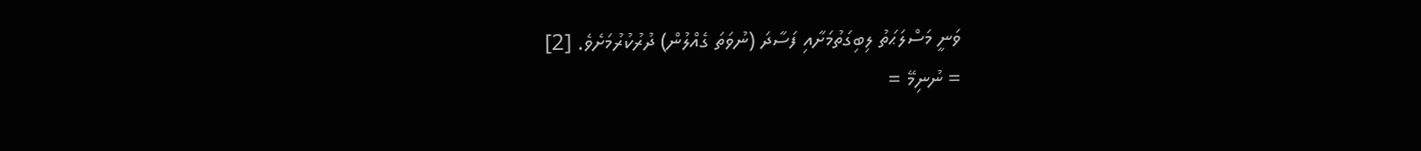ވަނީ މަސްލަޙަތު ލިބިގަތުމަށާއި ފަސާދަ (ނުވަތަ ގެއްލުން) ދުރުކުރުމަށެވެ. [2]
= ނުނިމޭ =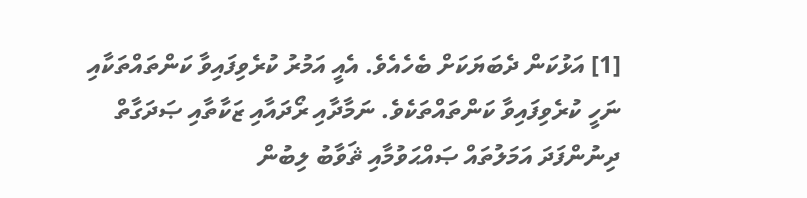[1] އަޅުކަން ދެބަޔަކަށް ބެހެއެވެ. އެއީ އަމުރު ކުރެވިފައިވާ ކަންތައްތަކާއި ނަހީ ކުރެވިފައިވާ ކަންތައްތަކެވެ. ނަމާދާއި ރޯދައާއި ޒަކާތާއި ޞަދަގާތް ދިނުންފަދަ އަމަލުތައް ޞައްޙަވުމާއި ޘަވާބު ލިބުން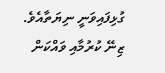ގުޅިފައިވަނީ ނިޔަތާއެވެ. ޒިނޭ ކުރުމާއި ވައްކަން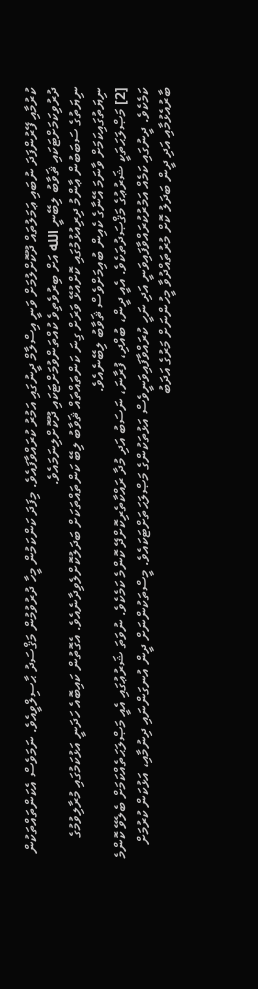ކުރުމާއި ފޭރުންފަދަ ނުބައި ޢަމަލުތައް ދޫކޮށްލުމަށް ވަނީ އިސްލާމް ދީނުގައި އަމުރު ކުރައްވާފައެވެ. މިފަދަ ކަންކަމުން މީހާ ދުރުވުމުން މަޤްސަދު ޙާސިލްވީއެވެ. ނަމަވެސް އެކަންތައްތަކުން ދުރުވިކަމަށްޓަކައި ޘަވާބު ލިބޭނީ الله އަށް ބިރުވެތިވެ ކުއްތަންވުމަށްޓަކައި ދޫކޮށްލިނަމައެވެ.
ނިޔަތުގެ ސަބަބުން ޢާންމު ދިރިއުޅުމުގައި ކޮށްއުޅޭ ވަރަށް ގިނަ ކަންތައްތައް ޘަވާބު ލިބޭ ކަންތައްތަކަށް ބަދަލުކޮށްލެވިދާނެއެވެ. އެގޮތުން ކައިބޮއެ ހަދަނީ އަޅުކަމުގައި މުރާލިވުމުގެ ނިޔަތުގައިކަމަށް ވާނަމަ އޭނާގެ ކެއިން ބުއިމަށްވެސް ޘަވާބު ލިބޭނެއެވެ.
[2] މަޞްލަޙަތަކީ ޝަރުޢުގެ މަޤްޞަދުތަކެވެ. އެއީ ދީން، ބުއްދި، ފުރާނަ، ނަސަބު އަދި މުދާ ރައްކާތެރިކޮށްދޭ ކޮންމެ ކަމެކެވެ. ނުވަތަ ޝަރުޢުގައި އެއީ މަޞްލަޙަތެއްކަމަށް ބެލެވޭ ކޮންމެ ކަމެކެވެ. ދީނުގައި ކަމެއް އަމުރުކުރައްވާފައިވަނީ އަދި ނަހީ ކުރައްވާފައިވަނީވެސް އަޅުތަކުންގެ މަޞްލަޙަތަށްޓަކައެވެ. މީސްތަކުންނަށް ދީން އުނގަންނައި ދިނުމާއި، އަޅުކަން ކުރުމަށް ބާރުއެޅުމާއި އަދި ދީން ބަދަލު ކޮށް މުރުތައްދުވާ މީހުންނަށް މަރުގެ އަދަބު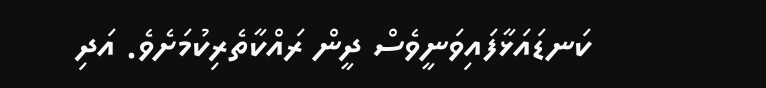ކަނޑައަޅާފައިވަނީވެސް ދީން ރައްކާތެރިކުމަށެވެ. އަދި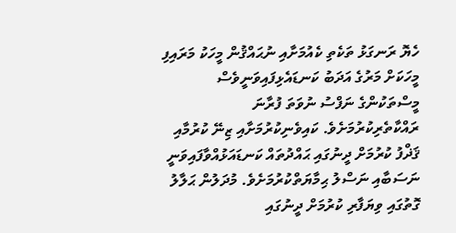ހެޔޮ ރަނގަޅު ތަކެތި ކެއުމަށާއި ނުޙައްޤުން މީހަކު މަރައިފި މީހަކަށް މަރުގެ އަދަބު ކަނޑައެޅިފައިވަނީވެސް މީސްތަކުންގެ ނަފްސު ނުވަތަ ފުރާނަ ރައްކާތެރިކުރުމަށެވެ. ކައިވެނިކުރުމަށާއި ޒިނޭ ކުރުމާއި ޤަޛްފު ކުރުމަށް ދީނުގައި ޙައްދުތައް ކަނޑައަޅުއްވާފައިވަނީ ނަސަބާއި ނަސްލު ޙިމާޔަތްކުރުމަށެވެ. މުދަލުން ޙަލާލު ގޮތުގައި ވިޔަފާރި ކުރުމަށް ދީނުގައި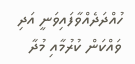ހުއްދަދެއްވާފައިވަނީ އަދި ވައްކަން ކުރުމާއި މުދާ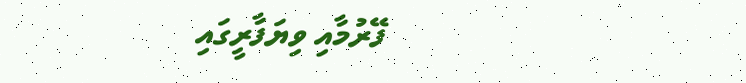ފޭރުމާއި ވިޔަފާރީގައި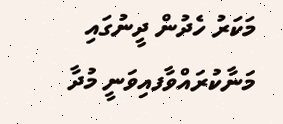މަކަރު ހެދުން ދީނުގައި މަނާކުރައްވާފއިވަނީ މުދާ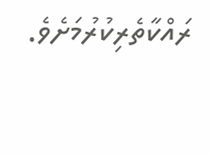ރައްކާތެރިކުރުމަށެވެ.